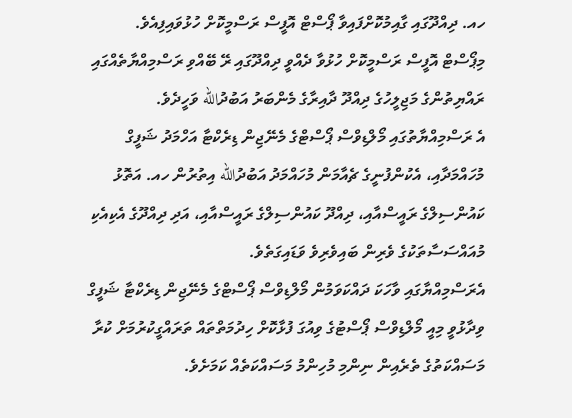ހއ. ދިއްދޫގައި ގާއިމުކޮށްފައިވާ ޕޯސްޓް އޮފީސް ރަސްމީކޮށް ހުޅުވައިފިއެވެ.
މިޕޯސްޓް އޮފީސް ރަސްމީކޮށް ހުޅުވާ ދެއްވީ ދިއްދޫގައި ރޭ ބޭއްވި ރަސްމިއްޔާތެއްގައި ރައްޔިތުންގެ މަޖިލީހުގެ ދިއްދޫ ދާއިރާގެ މެންބަރު އަބުދުالله ވަހީދެވެ.
އެ ރަސްމިއްޔާތުގައި މޯލްޑިވްސް ޕޯސްޓްގެ މެނޭޖިން ޑިރެކްޓާ އަހްމަދު ޝަފީގް މުހައްމަދާއި، އެކުންފުނީގެ ޗެއާމަން މުހައްމަދު އަބުދުالله އިތުރުން ހއ. އަތޮޅު ކައުންސިލްގެ ރައީސްއާއި، ދިއްދޫ ކައުންސިލްގެ ރައީސްއާއި، އަދި ދިއްދޫގެ އެކިއެކި މުއައްސަސާތަކުގެ ވެރިން ބައިވެރިވެ ވަޑައިގަތެވެ.
އެރަސްމިއްޔާގައި ވާހަކަ ދައްކަވަމުން މޯލްޑިވްސް ޕޯސްޓްގެ މެނޭޖިން ޑިރެކްޓާ ޝަފީގް ވިދާޅުވީ މިއީ މޯލްޑިވްސް ޕޯސްޓުގެ ވިއުގަ ފުޅާކޮށް ހިދުމަތްތައް ތަރައްގީކުރުމަށް ކުރާ މަސައްކަތުގެ ތެރެއިން ނިންމި މުހިންމު މަސައްކަތެއް ކަމަށެވެ.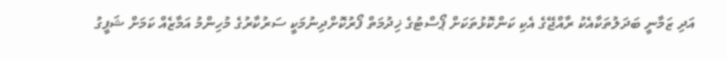އަދި ޒަމާނީ ބަދަލުތަކާއެކު ރާއްޖޭގެ އެކި ކަންކޮޅުތަކަށް ޕޯސްޓުގެ ޚިދުމަތް ފޯރުކޮށްދިނުމަކީ ސަރުކާރުގެ މުހިންމު އަމާޒެއް ކަމަށް ޝަފީގު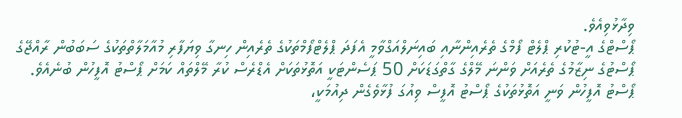ވިދާޅުވިއެވެ.
ޕޯސްޓްގެ އީ-ޓުކުރި ޕްލެޓް ފޯމްގެ ތެރެއިންނާއި ބައިނަލްއަގްވާމީ އެފަދަ ޕްލެޓްފޯމްތަކުގެ ތެރެއިން ހިނގާ ވިޔަފާރި މުއާމަލާތްތަކުގެ ސަބަބުން ރާއްޖޭގެ ޕޯސްޓުގެ ނިޒާމުގެ ތެރެއަށް ވަންނަ މޭލްގެ ގާތްގަޑަކަށް 50 ޕަސެންޓަކީ އަތޮޅުތަކަށް އެޑްރެސް ކުރާ މޭލްތައް ކަމަށް ޕޯސްޓު އޮފީހުން ބުނެއެވެ.
ޕޯސްޓު އޮފީހުން ވަނީ އަތޮޅުތަކުގެ ޕޯސްޓު އޮފީސް ވިއުގަ ފުޅާވެގެން ދިއުމަކީ،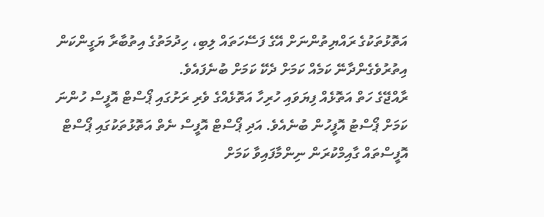އަތޮޅުތަކުގެ ރައްޔިތުންނަށް އޭގެ ފަސޭހަތައް ލިބި، ހިދުމަތުގެ އިތުބާރާ ޔަގީންކަން އިތުރުވެގެންދާނޭ ކަމެއް ކަމަށް ދެކޭ ކަމަށް ބުނެފައެވެ.
ރާއްޖޭގެ ހަތް އަތޮޅެއް ފިޔަވައި ހުރިހާ އަތޮޅެއްގެ ވެރި ރަށުގައި ޕޯސްޓް އޮފީސް ހުންނަ ކަމަށް ޕޯސްޓު އޮފީހުން ބުނެއެވެ. އަދި ޕޯސްޓް އޮފީސް ނެތް އަތޮޅުތަކުގައި ޕޯސްޓް އޮފީސްތައް ގާއިމްކުރަން ނިންމާފައިވާ ކަމަށް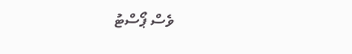ވެސް ޕޯސްޓު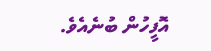އޮފީހުން ބުނެއެވެ.